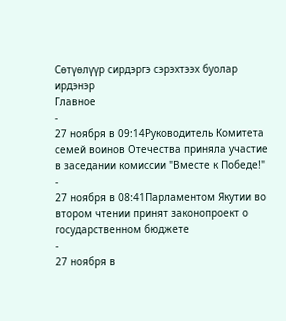Сөтүөлүүр сирдэргэ сэрэхтээх буолар ирдэнэр
Главное
-
27 ноября в 09:14Руководитель Комитета семей воинов Отечества приняла участие в заседании комиссии "Вместе к Победе!"
-
27 ноября в 08:41Парламентом Якутии во втором чтении принят законопроект о государственном бюджете
-
27 ноября в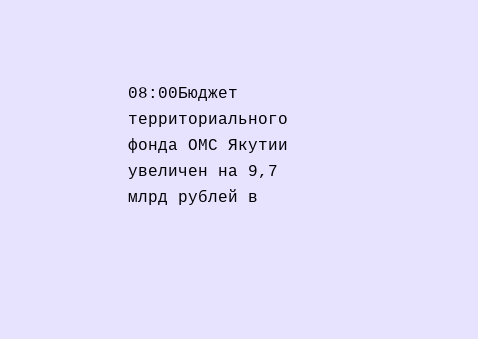08:00Бюджет территориального фонда ОМС Якутии увеличен на 9,7 млрд рублей в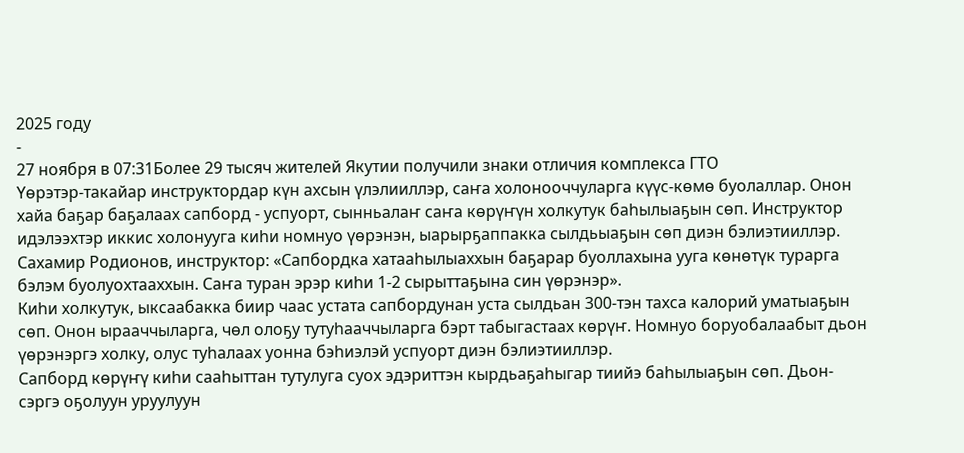2025 году
-
27 ноября в 07:31Более 29 тысяч жителей Якутии получили знаки отличия комплекса ГТО
Үөрэтэр-такайар инструктордар күн ахсын үлэлииллэр, саҥа холонооччуларга күүс-көмө буолаллар. Онон хайа баҕар баҕалаах сапборд - успуорт, сынньалаҥ саҥа көрүҥүн холкутук баһылыаҕын сөп. Инструктор идэлээхтэр иккис холонууга киһи номнуо үөрэнэн, ыарырҕаппакка сылдьыаҕын сөп диэн бэлиэтииллэр.
Сахамир Родионов, инструктор: «Сапбордка хатааһылыаххын баҕарар буоллахына ууга көнөтүк турарга бэлэм буолуохтааххын. Саҥа туран эрэр киһи 1-2 сырыттаҕына син үөрэнэр».
Киһи холкутук, ыксаабакка биир чаас устата сапбордунан уста сылдьан 300-тэн тахса калорий уматыаҕын сөп. Онон ырааччыларга, чөл олоҕу тутуһааччыларга бэрт табыгастаах көрүҥ. Номнуо боруобалаабыт дьон үөрэнэргэ холку, олус туһалаах уонна бэһиэлэй успуорт диэн бэлиэтииллэр.
Сапборд көрүҥү киһи сааһыттан тутулуга суох эдэриттэн кырдьаҕаһыгар тиийэ баһылыаҕын сөп. Дьон-сэргэ оҕолуун уруулуун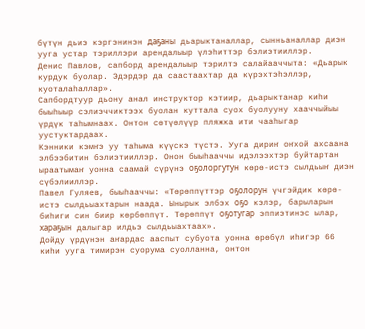бүтүн дьиэ кэргэнинэн даҕаны дьарыктаналлар, сынньаналлар диэн ууга устар тэриллэри арендалыыр үлэһиттэр бэлиэтииллэр.
Денис Павлов, сапборд арендалыыр тэрилтэ салайааччыта: «Дьарык курдук буолар. Эдэрдэр да саастаахтар да күрэхтэһэллэр, куоталаһаллар».
Сапбордтуур дьону анал инструктор кэтиир, дьарыктанар киһи быыһыыр сэлиэччиктээх буолан куттала суох буолууну хааччыйыы үрдүк таһымнаах. Онтон сөтүөлүүр пляжка ити чааһыгар уустуктардаах.
Кэнники кэмҥэ уу таһыма күүскэ түстэ. Ууга дириҥ оҥхой ахсаана элбээбитин бэлиэтииллэр. Онон быыһааччы идэлээхтэр буйтартан ыраатымаҥ уонна саамай сүрүнэ оҕолоргутун көрө-истэ сылдьыҥ диэн сүбэлииллэр.
Павел Гуляев, быыһааччы: «Төрөппүттэр оҕолорун үчгэйдик көрө-истэ сылдьыахтарын наада. Ынырык элбэх оҕо кэлэр, барыларын биһиги син биир көрбөппүт. Төрөппүт оҕотугар эппиэтинэс ылар, хараҕын далыгар илдьэ сылдьыахтаах».
Дойду үрдүнэн аҥардас ааспыт субуота уонна өрөбүл иһигэр 66 киһи ууга тимирэн суорума суолланна, онтон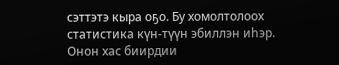сэттэтэ кыра оҕо. Бу хомолтолоох статистика күн-түүн эбиллэн иһэр. Онон хас биирдии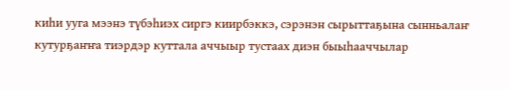киһи ууга мээнэ түбэһиэх сиргэ киирбэккэ, сэрэнэн сырыттаҕына сынньалаҥ кутурҕаҥҥа тиэрдэр куттала аччыыр тустаах диэн быыһааччылар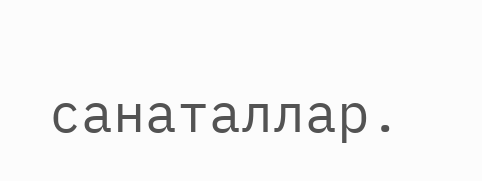санаталлар.